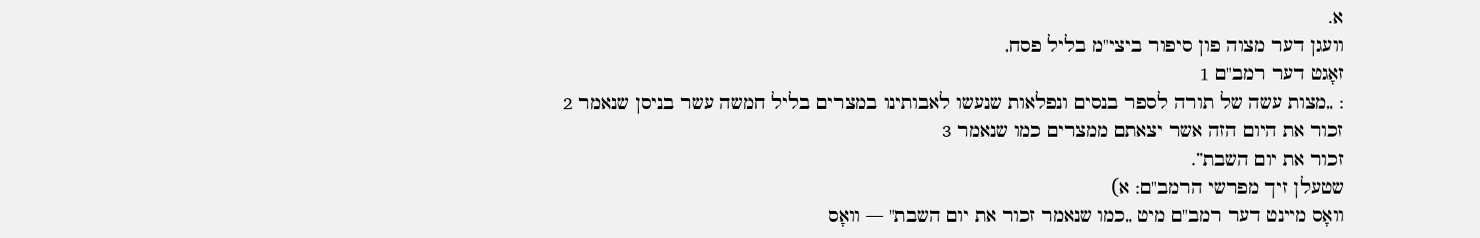א.
וועגן דער מצוה פון סיפור ביצי"מ בליל פסח,
זאָגט דער רמב"ם 1
: „מצות עשה של תורה לספר בנסים ונפלאות שנעשו לאבותינו במצרים בליל חמשה עשר בניסן שנאמר 2
זכור את היום הזה אשר יצאתם ממצרים כמו שנאמר 3
זכור את יום השבת”.
שטעלן זיך מפרשי הרמב"ם: א)
וואָס מיינט דער רמב"ם מיט „כמו שנאמר זכור את יום השבת" — וואָס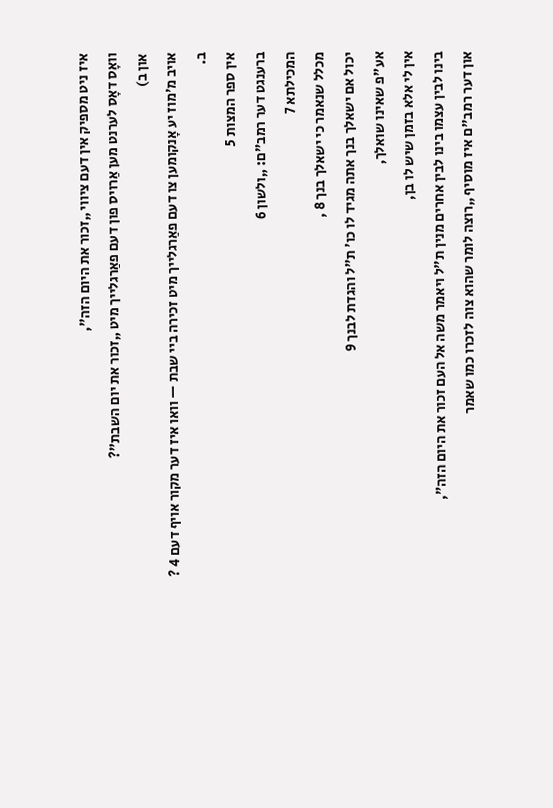איז ניט מספיק אין דעם ציווי „זכור את היום הזה”,
וואָס דאָס לערנט מען אַרויס פון דעם פאַרגלייך מיט „זכור את יום השבת”?
און ב)
אויב מ׳מוז יע אָנקומען צו דעם פאַרגלייך מיט זכירה ביי שבת — וואו איז דער מקור אויף דעם 4 ?
ב.
אין ספר המצות 5
ברענגט דער רמב"ם: „ולשון 6
המכילתא 7
מכלל שנאמר כי ישאלך בנך 8 ,
יכול אם ישאלך בנך אתה מגיד לו כו׳ ת"ל והגדת לבנך 9
אע"פ שאינו שואלך,
אין לי אלא בזמן שיש לו בן,
בינו לבין עצמו בינו לבין אחרים מנין ת"ל ויאמר משה אל העם זכור את היום הזה”,
און דער רמב"ם איז מוסיף „רוצה לומר שהוא צוה לזכרו כמו שאמר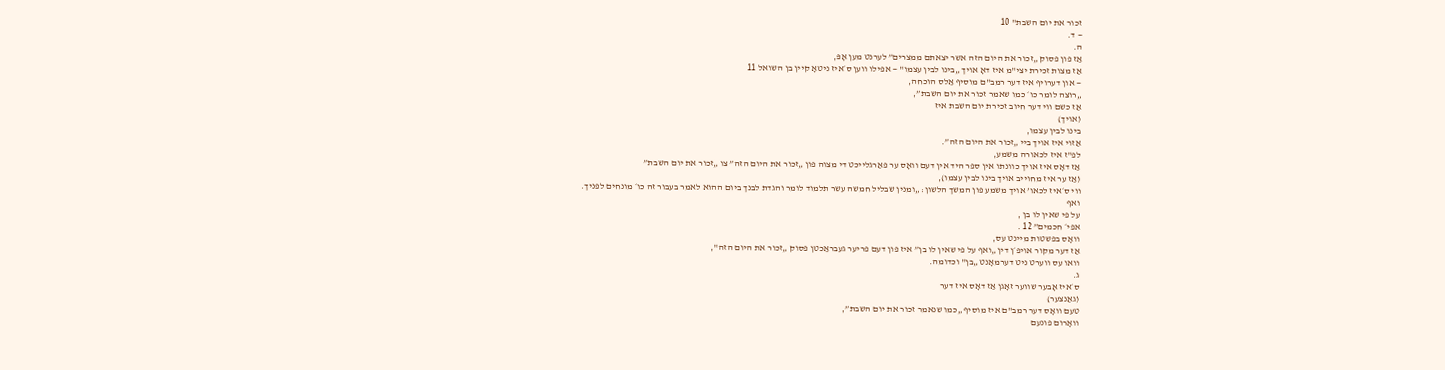זכור את יום השבת" 10
— ד.
ה.
אַז פון פסוק „זכור את היום הזה אשר יצאתם ממצרים” לערנט מען אָפּ,
אַז מצות זכירת יצי"מ איז דאָ אויך „בינו לבין עצמו" — אפילו ווען ס׳איז ניטאָ קיין בן השואל 11
— און דערויף איז דער רמב"ם מוסיף אַלס הוכחה,
„רוצה לומר כו׳ כמו שאמר זכור את יום השבת”,
אַז כשם ווי דער חיוב זכירת יום השבת איז
(אויך)
בינו לבין עצמו,
אַזוי איז אויך ביי „זכור את היום הזה”.
לפ"ז איז לכאורה משמע,
אַז דאָס איז אויך כוונתו אין ספר היד אין דעם וואָס ער פאַרגלייכט די מצוה פון „זכור את היום הזה” צו „זכור את יום השבת”
(אַז ער איז מחוייב אויך בינו לבין עצמו),
ווי ס׳איז לכאו’ אויך משמע פון המשך הלשון: „ומנין שבליל חמשה עשר תלמוד לומר והגדת לבנך ביום ההוא לאמר בעבור זה כו׳ מונחים לפניך.
ואף
על פי שאין לו בן ,
אפי׳ חכמים” 12 .
וואָס בפשטות מיינט עס,
אַז דער מקור אויפ׳ן דין „ואף על פי שאין לו בן” איז פון דעם פריער געבראַכטן פסוק „זכור את היום הזה",
וואו עס ווערט ניט דערמאָנט „בן" וכדומה.
ג.
ס׳איז אָבער שווער זאָגן אַז דאָס איז דער
(גאַנצער)
טעם וואָס דער רמב"ם איז מוסיף „כמו שנאמר זכור את יום השבת”,
וואָרום פונעם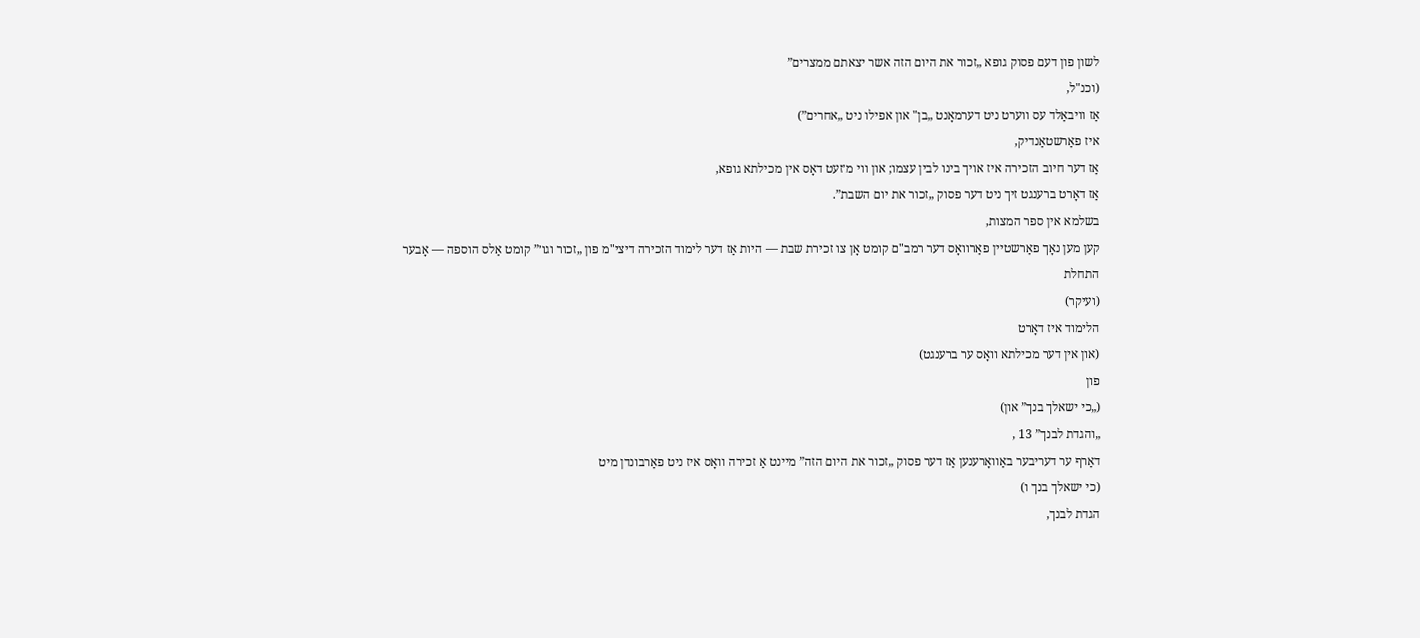לשון פון דעם פסוק גופא „זכור את היום הזה אשר יצאתם ממצרים”
(וכנ"ל,
אַז וויבאַלד עס ווערט ניט דערמאָנט „בן" און אפילו ניט „אחרים”)
איז פאַרשטאַנדיק,
אַז דער חיוב הזכירה איז אויך בינו לבין עצמו; און ווי מ׳זעט דאָס אין מכילתא גופא,
אַז דאָרט ברענגט זיך ניט דער פסוק „זכור את יום השבת”.
בשלמא אין ספר המצות,
קען מען נאָך פאַרשטיין פאַרוואָס דער רמב"ם קומט אָן צו זכירת שבת — היות אַז דער לימוד הזכירה דיצי"מ פון „זכור וגו׳” קומט אַלס הוספה — אָבער התחלת
(ועיקר)
הלימוד איז דאָרט
(און אין דער מכילתא וואָס ער ברענגט)
פון
(„כי ישאלך בנך” און)
„והגדת לבנך” 13 ,
דאַרף ער דעריבער באַוואָרענען אַז דער פסוק „זכור את היום הזה” מיינט אַ זכירה וואָס איז ניט פאַרבונדן מיט
(כי ישאלך בנך ו)
הגדת לבנך,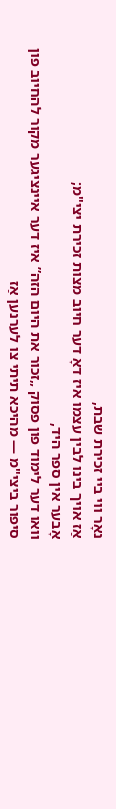נאָר ווי ביי זכירת שבת,
אַז אויך בינו לבין עצמו איז דאָ דער חיוב מצות זכירת יצי"מ;
אָבער אין ספר היד,
וואו דער לימוד פון פסוק „זכור את היום הזה” איז דער איינציגער מקור להחיוב פון סיפור ביצי"מ — מהיכא תיתי צו לערנען אַז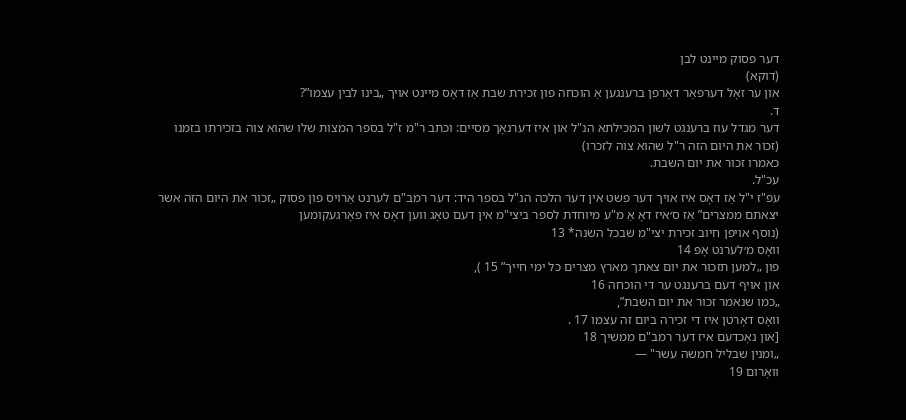דער פסוק מיינט לבן
(דוקא)
און ער זאָל דערפאַר דאַרפן ברענגען אַ הוכחה פון זכירת שבת אַז דאָס מיינט אויך „בינו לבין עצמו”?
ד.
דער מגדל עוז ברענגט לשון המכילתא הנ"ל און איז דערנאָך מסיים: וכתב ר"מ ז"ל בספר המצות שלו שהוא צוה בזכירתו בזמנו
(זכור את היום הזה ר"ל שהוא צוה לזכרו)
כאמרו זכור את יום השבת.
עכ"ל.
עפ"ז י"ל אַז דאָס איז אויך דער פשט אין דער הלכה הנ"ל בספר היד: דער רמב"ם לערנט אַרויס פון פסוק „זכור את היום הזה אשר יצאתם ממצרים” אַז ס׳איז דאָ אַ מ"ע מיוחדת לספר ביצי"מ אין דעם טאָג ווען דאָס איז פאָרגעקומען
(נוסף אויפן חיוב זכירת יצי"מ שבכל השנה* 13
וואָס מ׳לערנט אָפּ 14
פון „למען תזכור את יום צאתך מארץ מצרים כל ימי חייך” 15 ),
און אויף דעם ברענגט ער די הוכחה 16
„כמו שנאמר זכור את יום השבת”,
וואָס דאָרטן איז די זכירה ביום זה עצמו 17 .
[און נאָכדעם איז דער רמב"ם ממשיך 18
„ומנין שבליל חמשה עשר" —
וואָרום 19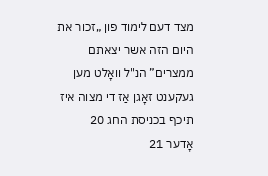מצד דעם לימוד פון „זכור את היום הזה אשר יצאתם ממצרים” הנ"ל וואָלט מען געקענט זאָגן אַז די מצוה איז תיכף בכניסת החג 20
אָדער 21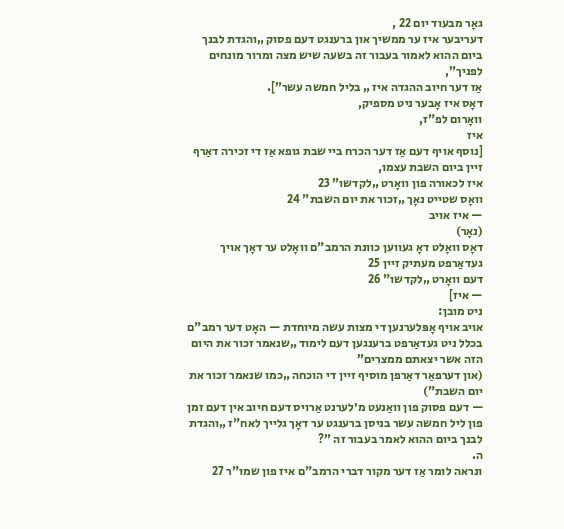גאָר מבעוד יום 22 ,
דעריבער איז ער ממשיך און ברענגט דעם פסוק „והגדת לבנך ביום ההוא לאמור בעבור זה בשעה שיש מצה ומרור מונחים לפניך”,
אַז דער חיוב ההגדה איז „ בליל חמשה עשר”].
דאָס איז אָבער ניט מספיק,
וואָרום לפ"ז,
איז
[נוסף אויף דעם אַז דער הכרח ביי שבת גופא אַז די זכירה דאַרף זיין ביום השבת עצמו,
איז לכאורה פון וואָרט „לקדשו” 23
וואָס שטייט נאָך „זכור את יום השבת" 24
— איז אויב
(נאָר)
דאָס וואָלט דאָ געווען כוונת הרמב"ם וואָלט ער דאָך אויך געדאַרפט מעתיק זיין 25
דעם וואָרט „לקדשו" 26
— איז]
ניט מובן:
אויב אויף אָפּלערנען די מצות עשה מיוחדת — האָט דער רמב"ם בכלל ניט געדאַרפט ברענגען דעם לימוד „שנאמר זכור את היום הזה אשר יצאתם ממצרים”
(און דערפאַר דאַרפן מוסיף זיין די הוכחה „כמו שנאמר זכור את יום השבת")
— דעם פסוק פון וואַנעט מ׳לערנט אַרויס דעם חיוב אין דעם זמן פון ליל חמשה עשר בניסן ברענגט ער דאָך גלייך לאח"ז „והגדת לבנך ביום ההוא לאמר בעבור זה ”?
ה.
ונראה לומר אַז דער מקור דברי הרמב"ם איז פון שמו"ר 27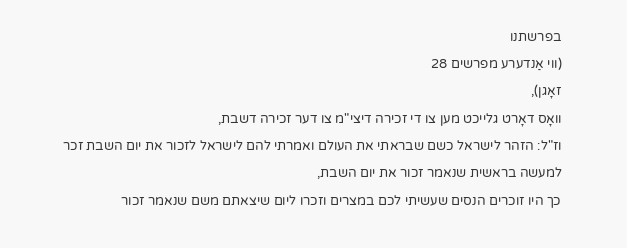בפרשתנו
(ווי אַנדערע מפרשים 28
זאָגן),
וואָס דאָרט גלייכט מען צו די זכירה דיצי"מ צו דער זכירה דשבת,
וז"ל: הזהר לישראל כשם שבראתי את העולם ואמרתי להם לישראל לזכור את יום השבת זכר למעשה בראשית שנאמר זכור את יום השבת,
כך היו זוכרים הנסים שעשיתי לכם במצרים וזכרו ליום שיצאתם משם שנאמר זכור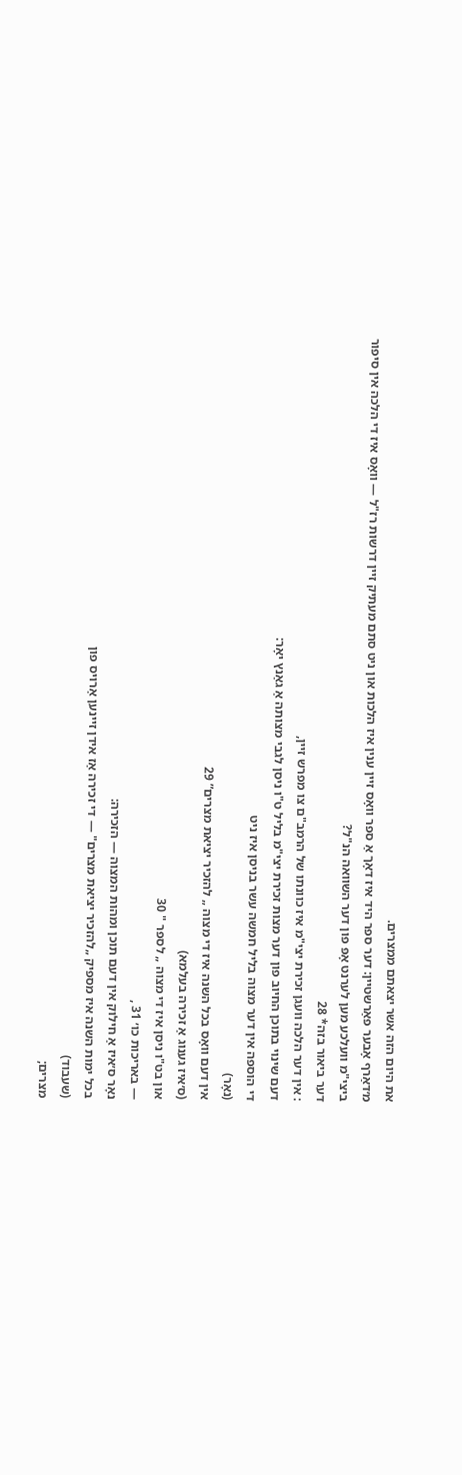את היום הזה אשר יצאתם ממצרים.
מ׳דאַרף אָבער פאַרשטיין: דער ספר היד איז דאָך אַ ספר וואָס זיין ענין איז הלכות און ניט סתם מעתיק זיין דרשות רז"ל — וואָס איז די הלכה אין סיפור
ביצי"מ וועלכע מען לערנט אָפּ פון דער השוואה הנ"ל?
דער ביאור בזה* 28
: אין דער הלכה וועגן זכירת יצי"מ איז כוונתו של הרמב"ם צו מפרש זיין,
דעם שינוי בתוכן החיוב פון דער מצות זכירת יצי"מ בליל ט"ו ניסן לגבי מצותה אַ גאַנץ יאָר:
די הוספה אין דער מצוה בליל חמשה עשר בניסן איז ניט
(נאָר)
אין דעם וואָס בכל השנה איז די מצוה „ להזכיר יציאת מצרים” 29
(ס׳איז גענוג אַ זכירה בעלמא)
און בט"ו ניסן איז די מצוה „ לספר " 30
— באריכות כו׳ 31 ,
נאָר ס׳איז אַ חילוק אין דעם תוכן ומהות המצוה — הזכירה:
בכל ימות השנה איז מספיק „להזכיר יציאת מצרים" — די זכירה אַז אידן זיינען אַרויס פון
(שעבוד)
מצרים;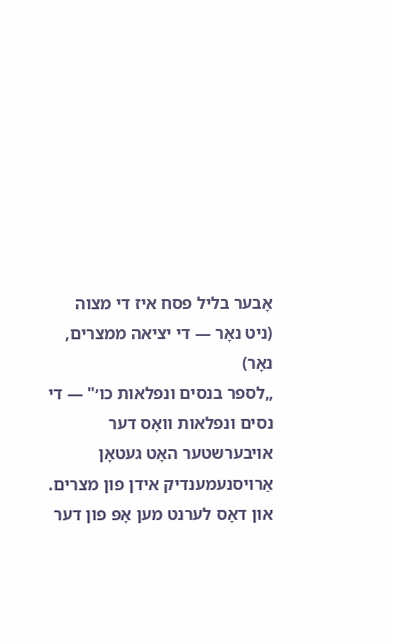אָבער בליל פסח איז די מצוה
(ניט נאָר — די יציאה ממצרים,
נאָר)
„לספר בנסים ונפלאות כו׳" — די נסים ונפלאות וואָס דער אויבערשטער האָט געטאָן אַרויסנעמענדיק אידן פון מצרים.
און דאָס לערנט מען אָפּ פון דער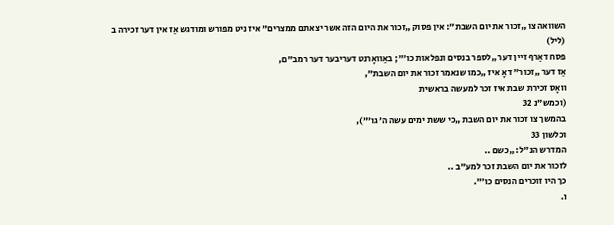השוואה צו „זכור את יום השבת”: אין פסוק „זכור את היום הזה אשר יצאתם ממצרים” איז ניט מפורש ומודגש אַז אין דער זכירה ב
(ליל)
פסח דאַרף זיין דער „לספר בנסים ונפלאות כו׳”; באַוואָרנט דעריבער דער רמב"ם,
אַז דער „זכור” דאָ איז „כמו שנאמר זכור את יום השבת”,
וואָס זכירת שבת איז זכר למעשה בראשית
(וכמש"נ 32
בהמשך צו זכור את יום השבת „כי ששת ימים עשה ה׳ גו׳”),
וכלשון 33
המדרש הנ"ל: „כשם ..
לזכור את יום השבת זכר למע"ב ..
כך היו זוכרים הנסים כו׳”.
ו.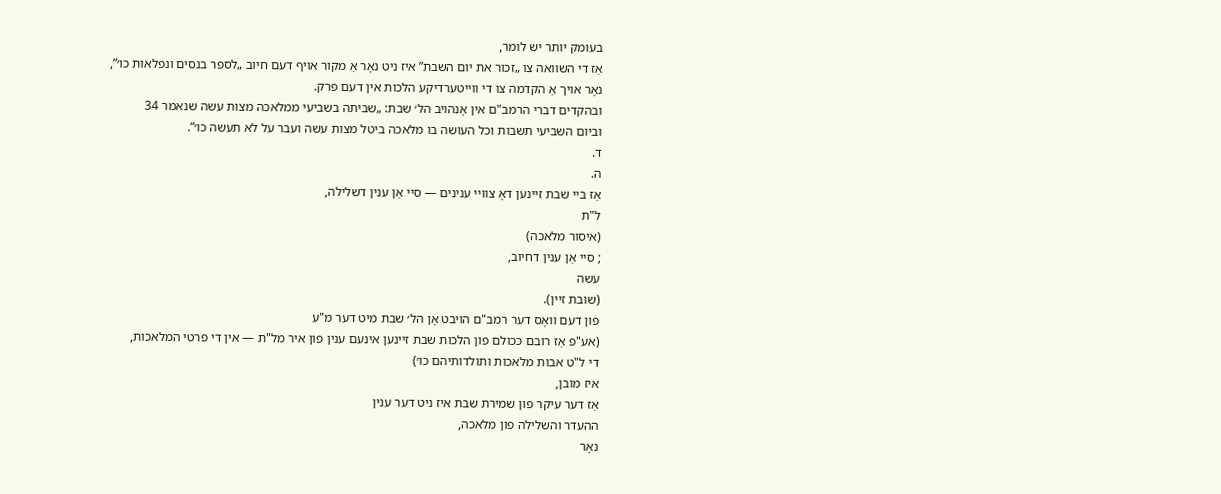בעומק יותר יש לומר,
אַז די השוואה צו „זכור את יום השבת” איז ניט נאָר אַ מקור אויף דעם חיוב „לספר בנסים ונפלאות כו׳”,
נאָר אויך אַ הקדמה צו די ווייטערדיקע הלכות אין דעם פרק.
ובהקדים דברי הרמב"ם אין אָנהויב הל׳ שבת: „שביתה בשביעי ממלאכה מצות עשה שנאמר 34
וביום השביעי תשבות וכל העושה בו מלאכה ביטל מצות עשה ועבר על לא תעשה כו׳”.
ד.
ה.
אַז ביי שבת זיינען דאָ צוויי ענינים — סיי אַן ענין דשלילה,
ל"ת
(איסור מלאכה)
; סיי אַן ענין דחיוב,
עשה
(שובת זיין).
פון דעם וואָס דער רמב"ם הויבט אָן הל׳ שבת מיט דער מ"ע
(אע"פ אַז רובם ככולם פון הלכות שבת זיינען אינעם ענין פון איר מל"ת — אין די פרטי המלאכות,
די ל"ט אבות מלאכות ותולדותיהם כו׳)
איז מובן,
אַז דער עיקר פון שמירת שבת איז ניט דער ענין
ההעדר והשלילה פון מלאכה,
נאָר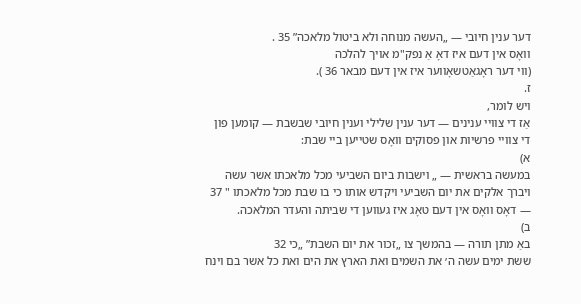דער ענין חיובי — „העשה מנוחה ולא ביטול מלאכה” 35 .
וואָס אין דעם איז דאָ אַ נפק"מ אויך להלכה
(ווי דער ראָגאַטשאָווער איז אין דעם מבאר 36 ).
ז.
ויש לומר,
אַז די צוויי ענינים — דער ענין שלילי וענין חיובי שבשבת — קומען פון די צוויי פרשיות און פסוקים וואָס שטייען ביי שבת:
א)
במעשה בראשית — „ וישבות ביום השביעי מכל מלאכתו אשר עשה ויברך אלקים את יום השביעי ויקדש אותו כי בו שבת מכל מלאכתו " 37
— דאָס וואָס אין דעם טאָג איז געווען די שביתה והעדר המלאכה.
ב)
באַ מתן תורה — בהמשך צו „זכור את יום השבת” „כי 32
ששת ימים עשה ה׳ את השמים ואת הארץ את הים ואת כל אשר בם וינח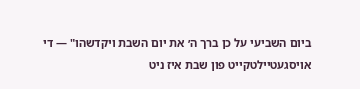ביום השביעי על כן ברך ה׳ את יום השבת ויקדשהו" — די אויסגעטיילטקייט פון שבת איז ניט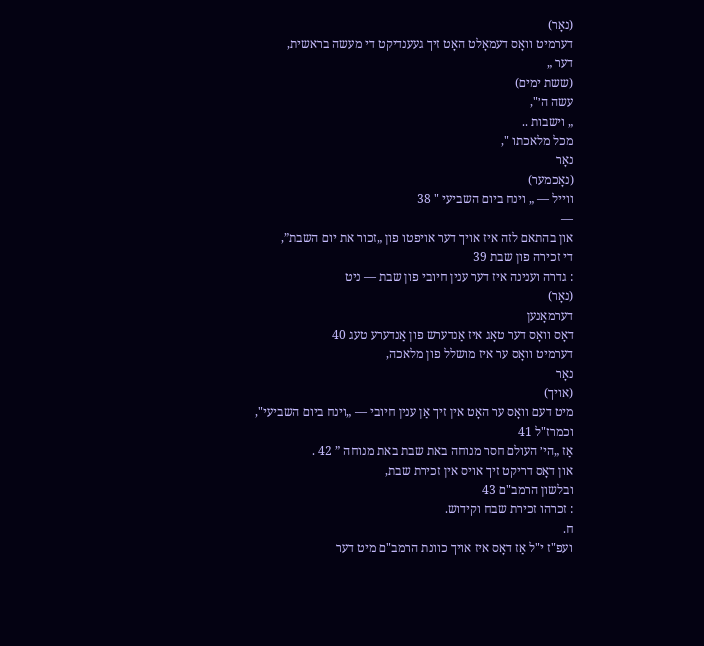(נאָר)
דערמיט וואָס דעמאָלט האָט זיך געענדיקט די מעשה בראשית,
דער „
(ששת ימים)
עשה ה׳",
„ וישבות ..
מכל מלאכתו ",
נאָר
(נאָכמער)
ווייל — „ וינח ביום השביעי " 38
—
און בהתאם לזה איז אויך דער אויפטו פון „זכור את יום השבת”,
די זכירה פון שבת 39
: גדרה וענינה איז דער ענין חיובי פון שבת — ניט
(נאָר)
דערמאָנען
דאָס וואָס דער טאָג איז אַנדערש פון אַנדערע טעג 40
דערמיט וואָס ער איז מושלל פון מלאכה,
נאָר
(אויך)
מיט דעם וואָס ער האָט אין זיך אַן ענין חיובי — „וינח ביום השביעי",
וכמרז"ל 41
אַז „הי׳ העולם חסר מנוחה באת שבת באת מנוחה ” 42 .
און דאָס דריקט זיך אויס אין זכירת שבת,
ובלשון הרמב"ם 43
: זכרהו זכירת שבח וקידוש.
ח.
ועפ"ז י"ל אַז דאָס איז אויך כוונת הרמב"ם מיט דער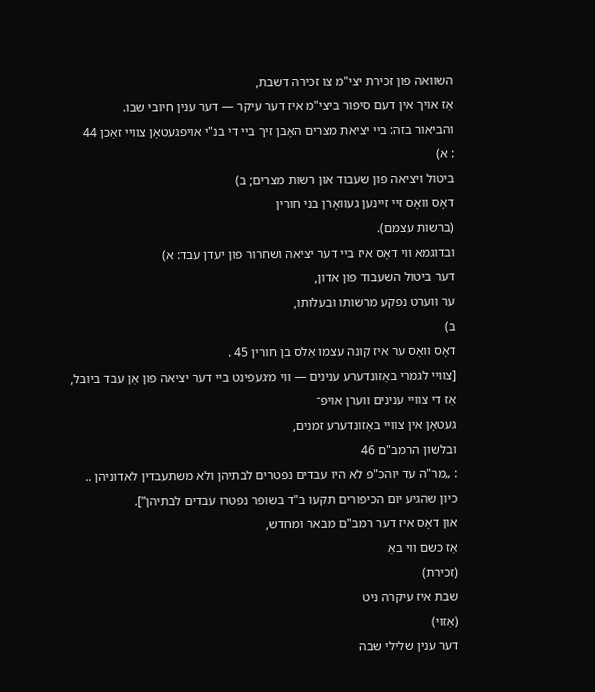השוואה פון זכירת יצי"מ צו זכירה דשבת,
אַז אויך אין דעם סיפור ביצי"מ איז דער עיקר — דער ענין חיובי שבו.
והביאור בזה: ביי יציאת מצרים האָבן זיך ביי די בנ"י אויפגעטאָן צוויי זאַכן 44
: א)
ביטול ויציאה פון שעבוד און רשות מצרים; ב)
דאָס וואָס זיי זיינען געוואָרן בני חורין
(ברשות עצמם).
ובדוגמא ווי דאָס איז ביי דער יציאה ושחרור פון יעדן עבד: א)
דער ביטול השעבוד פון אדון,
ער ווערט נפקע מרשותו ובעלותו,
ב)
דאָס וואָס ער איז קונה עצמו אַלס בן חורין 45 .
[צוויי לגמרי באַזונדערע ענינים — ווי מ׳געפינט ביי דער יציאה פון אַן עבד ביובל,
אַז די צוויי ענינים ווערן אויפ־
געטאָן אין צוויי באַזונדערע זמנים,
ובלשון הרמב"ם 46
: „מר"ה עד יוהכ"פ לא היו עבדים נפטרים לבתיהן ולא משתעבדין לאדוניהן ..
כיון שהגיע יום הכיפורים תקעו ב"ד בשופר נפטרו עבדים לבתיהן”].
און דאָס איז דער רמב"ם מבאר ומחדש,
אַז כשם ווי באַ
(זכירת)
שבת איז עיקרה ניט
(אַזוי)
דער ענין שלילי שבה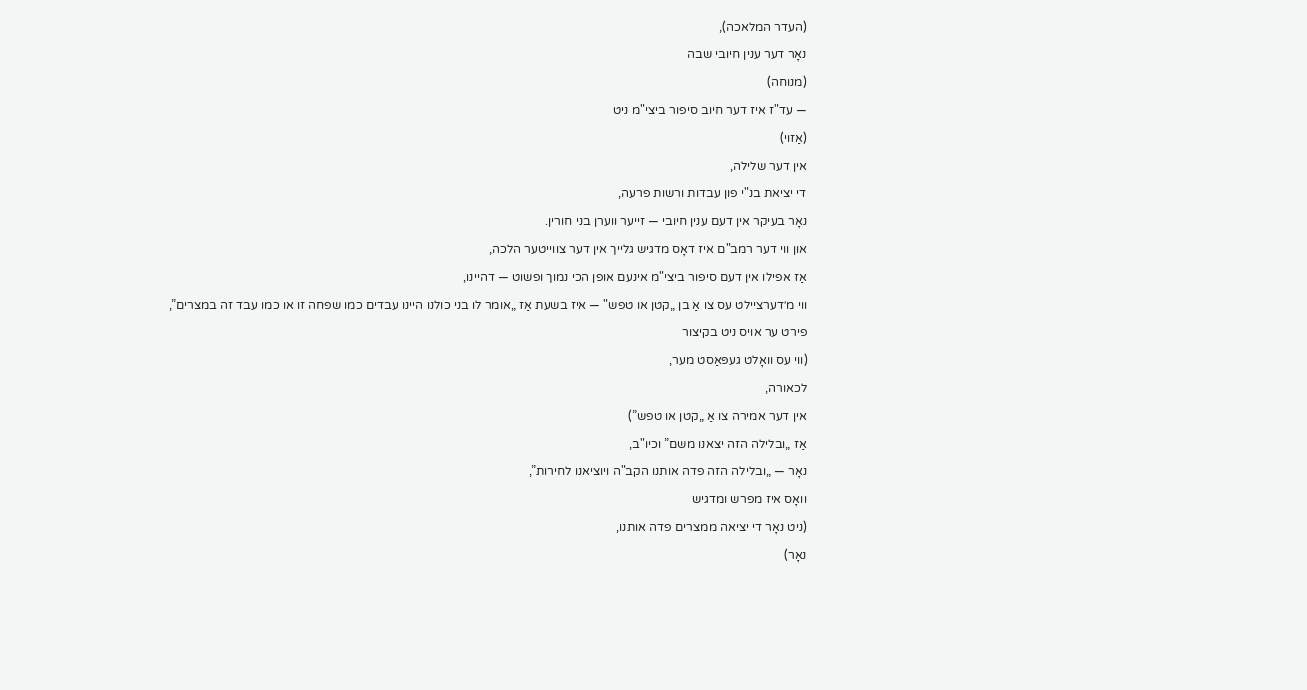(העדר המלאכה),
נאָר דער ענין חיובי שבה
(מנוחה)
— עד"ז איז דער חיוב סיפור ביצי"מ ניט
(אַזוי)
אין דער שלילה,
די יציאת בנ"י פון עבדות ורשות פרעה,
נאָר בעיקר אין דעם ענין חיובי — זייער ווערן בני חורין.
און ווי דער רמב"ם איז דאָס מדגיש גלייך אין דער צווייטער הלכה,
אַז אפילו אין דעם סיפור ביצי"מ אינעם אופן הכי נמוך ופשוט — דהיינו,
ווי מ׳דערציילט עס צו אַ בן „קטן או טפש" — איז בשעת אַז „אומר לו בני כולנו היינו עבדים כמו שפחה זו או כמו עבד זה במצרים”,
פירט ער אויס ניט בקיצור
(ווי עס וואָלט געפּאַסט מער,
לכאורה,
אין דער אמירה צו אַ „קטן או טפש”)
אַז „ובלילה הזה יצאנו משם” וכיו"ב,
נאָר — „ובלילה הזה פדה אותנו הקב"ה ויוציאנו לחירות”,
וואָס איז מפרש ומדגיש
(ניט נאָר די יציאה ממצרים פדה אותנו,
נאָר)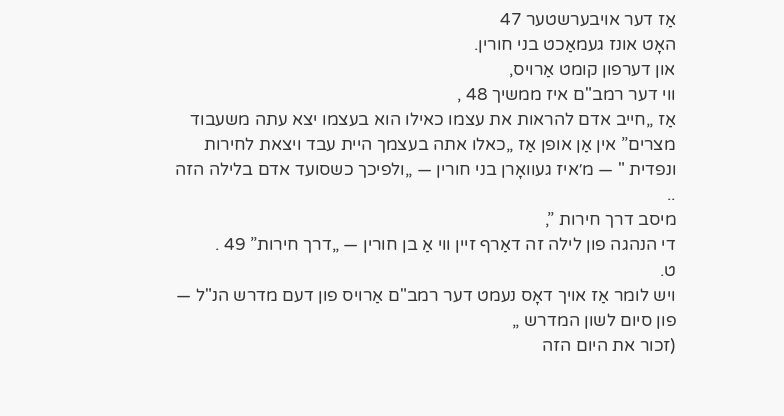אַז דער אויבערשטער 47
האָט אונז געמאַכט בני חורין.
און דערפון קומט אַרויס,
ווי דער רמב"ם איז ממשיך 48 ,
אַז „חייב אדם להראות את עצמו כאילו הוא בעצמו יצא עתה משעבוד מצרים” אין אַן אופן אַז „כאלו אתה בעצמך היית עבד ויצאת לחירות ונפדית " — מ׳איז געוואָרן בני חורין — „ולפיכך כשסועד אדם בלילה הזה ..
מיסב דרך חירות ”,
די הנהגה פון לילה זה דאַרף זיין ווי אַ בן חורין — „דרך חירות” 49 .
ט.
ויש לומר אַז אויך דאָס נעמט דער רמב"ם אַרויס פון דעם מדרש הנ"ל — פון סיום לשון המדרש „
(זכור את היום הזה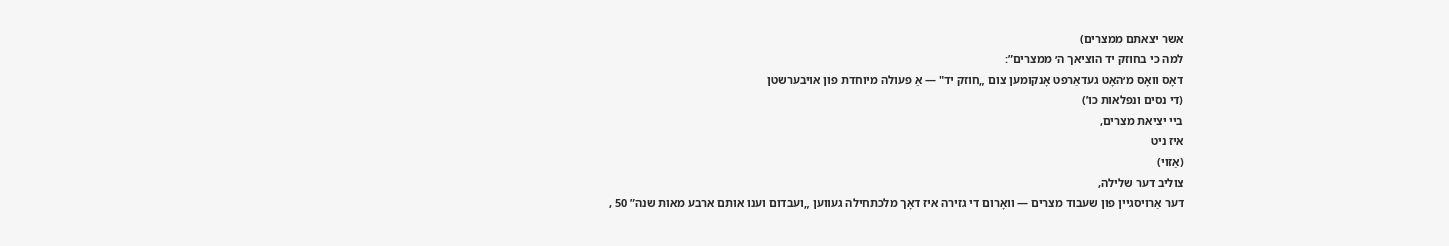אשר יצאתם ממצרים)
למה כי בחוזק יד הוציאך ה׳ ממצרים”:
דאָס וואָס מ׳האָט געדאַרפט אָנקומען צום „חוזק יד" — אַ פעולה מיוחדת פון אויבערשטן
(די נסים ונפלאות כו’)
ביי יציאת מצרים,
איז ניט
(אַזוי)
צוליב דער שלילה,
דער אַרויסגיין פון שעבוד מצרים — וואָרום די גזירה איז דאָך מלכתחילה געווען „ועבדום וענו אותם ארבע מאות שנה” 50 ,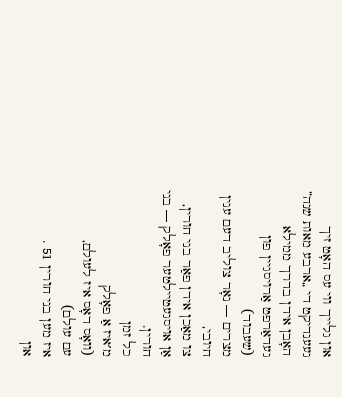און גלייך ווי עס האָט זיך געענדיקט די „ארבע מאות שנה” האָבן אידן בדרך ממילא געדאַרפט אַרויסגיין פון
(שעבוד)
מצרים — נאָר צוליב דעם ענין חיובי,
צו מאַכן אידן פאַר בני חורין,
אַן אויסגעטיילטער פאָלק — בני חורין.
כל זמן
מ׳איז אַ פאָלק
(וואָס דאָס איז לעולם,
עם עולם)
איז מען בני חורין 51 .
און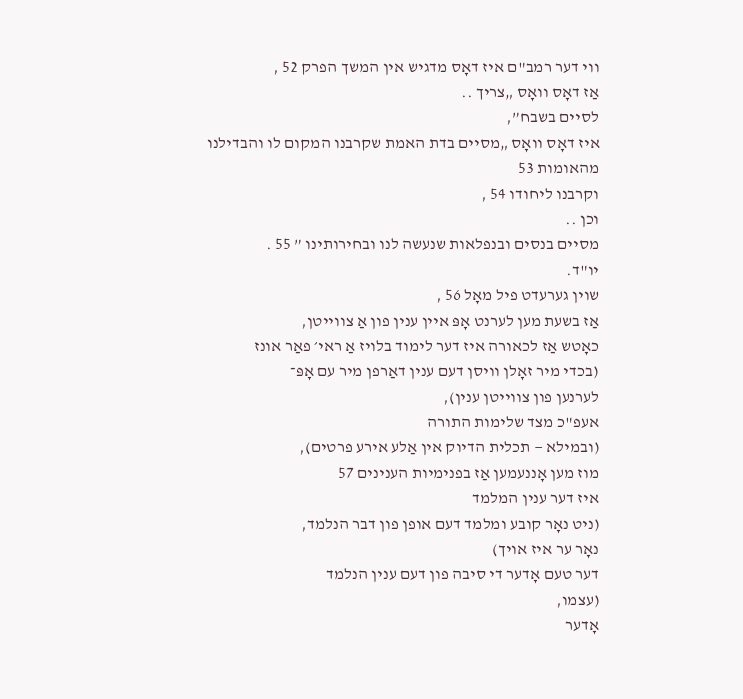ווי דער רמב"ם איז דאָס מדגיש אין המשך הפרק 52 ,
אַז דאָס וואָס „צריך ..
לסיים בשבח”,
איז דאָס וואָס „מסיים בדת האמת שקרבנו המקום לו והבדילנו מהאומות 53
וקרבנו ליחודו 54 ,
וכן ..
מסיים בנסים ובנפלאות שנעשה לנו ובחירותינו ” 55 .
יו"ד.
שוין גערעדט פיל מאָל 56 ,
אַז בשעת מען לערנט אָפּ איין ענין פון אַ צווייטן,
כאָטש אַז לכאורה איז דער לימוד בלויז אַ ראי׳ פאַר אונז
(בכדי מיר זאָלן וויסן דעם ענין דאַרפן מיר עם אָפּ־
לערנען פון צווייטן ענין),
אעפ"כ מצד שלימות התורה
(ובמילא — תכלית הדיוק אין אַלע אירע פרטים),
מוז מען אָננעמען אַז בפנימיות הענינים 57
איז דער ענין המלמד
(ניט נאָר קובע ומלמד דעם אופן פון דבר הנלמד,
נאָר ער איז אויך)
דער טעם אָדער די סיבה פון דעם ענין הנלמד
(עצמו,
אָדער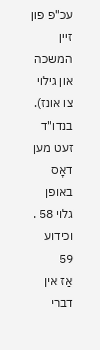עכ"פ פון זיין המשכה און גילוי צו אונז).
בנדו"ד זעט מען דאָס באופן גלוי 58 .
וכידוע 59
אַז אין דברי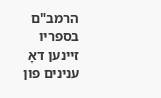הרמב"ם בספריו זיינען דאָ ענינים פון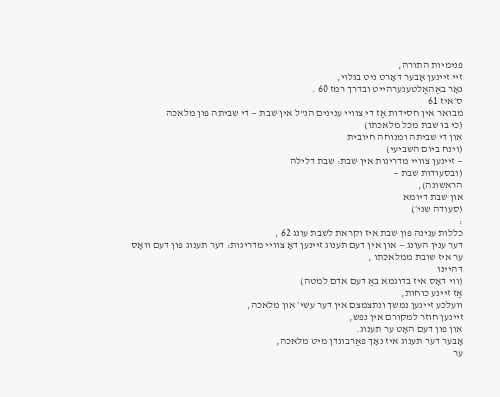פנימיות התורה,
זיי זיינען אָבער דאָרט ניט בגלוי,
נאָר באַהאַלטענערהייט ובדרך רמז 60 .
ס׳איז 61
מבואר אין חסידות אַז די צוויי ענינים הנ"ל אין שבת — די שביתה פון מלאכה
(כי בו שבת מכל מלאכתו)
און די שביתה ומנוחה חיובית
(וינח ביום השביעי)
— זיינען צוויי מדריגות אין שבת: שבת דלילה
(ובסעודות שבת —
הראשונה),
און שבת דיומא
(סעודה שני׳)
:
כללות ענינה פון שבת איז וקראת לשבת עונג 62 ,
דער ענין העונג — און אין דעם תענוג זיינען דאָ צוויי מדריגות: דער תענוג פון דעם וואָס ער איז שובת ממלאכתו ,
דהיינו
(ווי דאָס איז בדוגמא באַ דעם אדם למטה)
אַז זיינע כוחות,
וועלכע זיינען נמשך ונתצמצם אין דער עשי׳ און מלאכה,
זיינען חוזר למקורם אין נפש,
און פון דעם האָט ער תענוג.
אָבער דער תענוג איז נאָך פאַרבונדן מיט מלאכה,
ער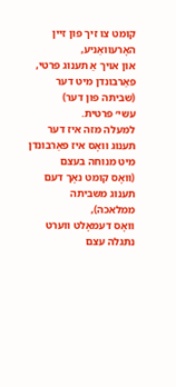קומט צו זיך פון זיין האָרעוואַניע,
און אויך אַ תענוג פרטי,
פאַרבונדן מיט דער
(שביתה פון דער)
עשי׳ פרטית.
למעלה מזה איז דער תענוג וואָס איז פאַרבונדן מיט מנוחה בעצם
(וואָס קומט נאָך דעם תענוג משביתה ממלאכה),
וואָס דעמאָלט ווערט נתגלה עצם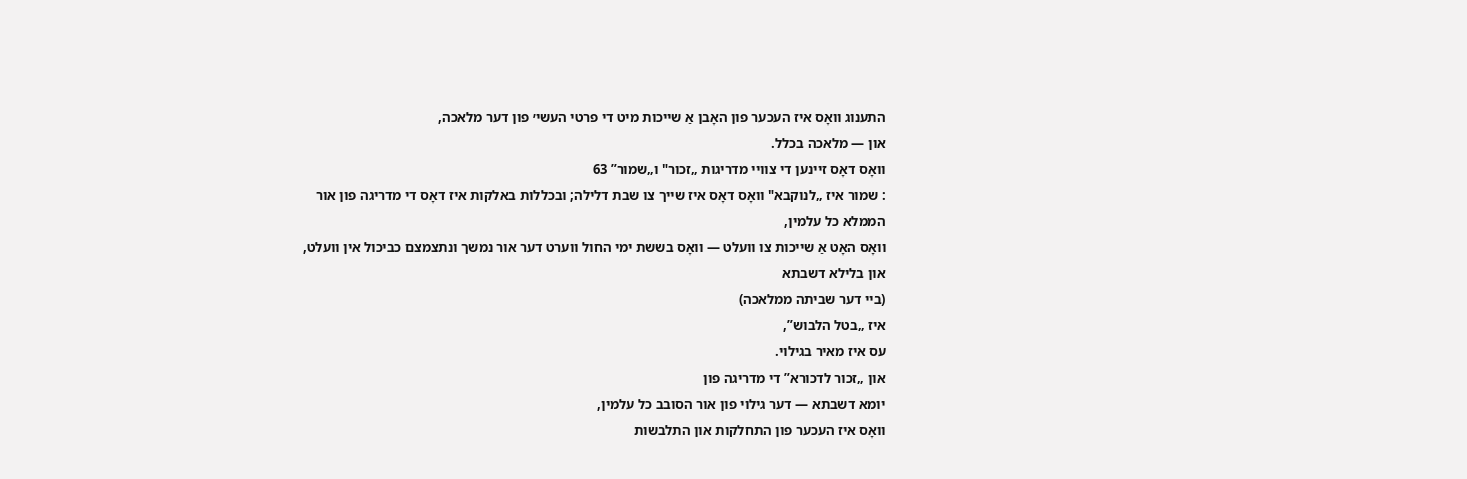התענוג וואָס איז העכער פון האָבן אַ שייכות מיט די פרטי העשי׳ פון דער מלאכה,
און — מלאכה בכלל.
וואָס דאָס זיינען די צוויי מדריגות „זכור" ו„שמור” 63
: שמור איז „לנוקבא" וואָס דאָס איז שייך צו שבת דלילה; ובכללות באלקות איז דאָס די מדריגה פון אור הממלא כל עלמין,
וואָס האָט אַ שייכות צו וועלט — וואָס בששת ימי החול ווערט דער אור נמשך ונתצמצם כביכול אין וועלט,
און בלילא דשבתא
(ביי דער שביתה ממלאכה)
איז „בטל הלבוש”,
עס איז מאיר בגילוי.
און „זכור לדכורא” די מדריגה פון
יומא דשבתא — דער גילוי פון אור הסובב כל עלמין,
וואָס איז העכער פון התחלקות און התלבשות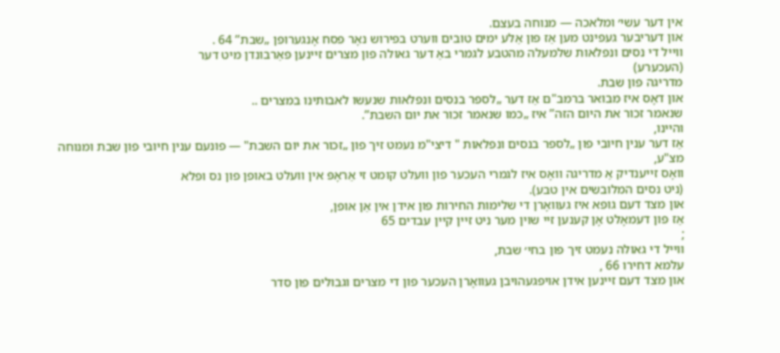אין דער עשי׳ ומלאכה — מנוחה בעצם.
און דעריבער געפינט מען אַז פון אַלע ימים טובים ווערט בפירוש נאָר פסח אָנגערופן „שבת” 64 .
ווייל די נסים ונפלאות שלמעלה מהטבע לגמרי באַ דער גאולה פון מצרים זיינען פאַרבונדן מיט דער
(העכערע)
מדריגה פון שבת.
און דאָס איז מבואר ברמב"ם אַז דער „לספר בנסים ונפלאות שנעשו לאבותינו במצרים ..
שנאמר זכור את היום הזה” איז „כמו שנאמר זכור את יום השבת”.
והיינו,
אַז דער ענין חיובי פון „לספר בנסים ונפלאות " דיצי"מ נעמט זיך פון „זכור את יום השבת" — פונעם ענין חיובי פון שבת ומנוחה מצ"ע,
וואָס זייענדיק אַ מדריגה וואָס איז לגמרי העכער פון וועלט קומט זי אַראָפּ אין וועלט באופן פון נס ופלא
(ניט נסים המלובשים אין טבע).
און מצד דעם גופא איז געוואָרן די שלימות החירות פון אידן אין אַן אופן,
אַז פון דעמאָלט אָן קענען זיי שוין מער ניט זיין קיין עבדים 65
;
ווייל די גאולה נעמט זיך פון בחי׳ שבת,
עלמא דחירו 66 ,
און מצד דעם זיינען אידן אויפגעהויבן געוואָרן העכער פון די מצרים וגבולים פון סדר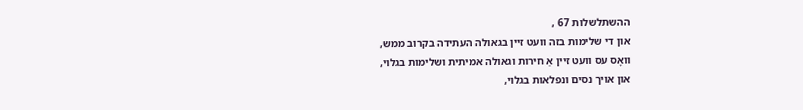ההשתלשלות 67 ,
און די שלימות בזה וועט זיין בגאולה העתידה בקרוב ממש,
וואָס עס וועט זיין אַ חירות וגאולה אמיתית ושלימות בגלוי,
און אויך נסים ונפלאות בגלוי,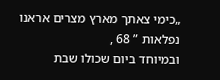„כימי צאתך מארץ מצרים אראנו נפלאות ” 68 ,
ובמיוחד ביום שכולו שבת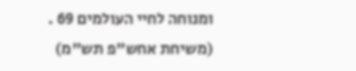ומנוחה לחיי העולמים 69 .
(משיחת אחש"פ תש"מ)